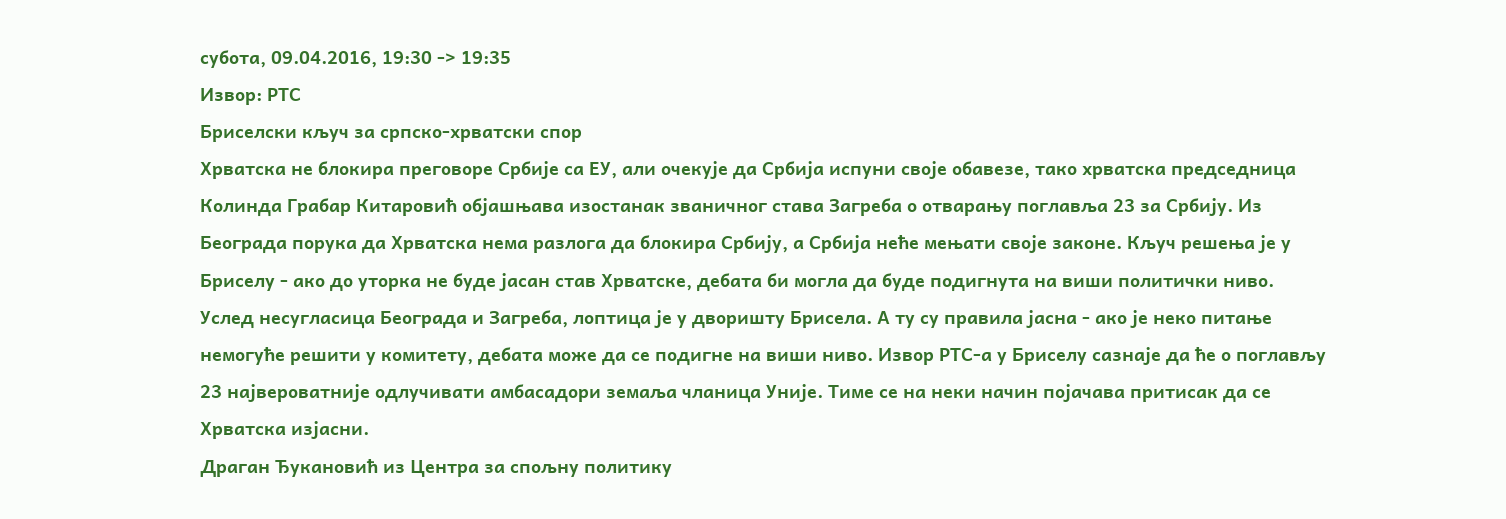субота, 09.04.2016, 19:30 -> 19:35
Извор: РТС
Бриселски кључ за српско-хрватски спор
Хрватска не блокира преговоре Србије са ЕУ, али очекује да Србија испуни своје обавезе, тако хрватска председница Колинда Грабар Китаровић објашњава изостанак званичног става Загреба о отварању поглавља 23 за Србију. Из Београда порука да Хрватска нема разлога да блокира Србију, а Србија неће мењати своје законе. Кључ решења је у Бриселу - ако до уторка не буде јасан став Хрватске, дебата би могла да буде подигнута на виши политички ниво.
Услед несугласица Београда и Загреба, лоптица је у дворишту Брисела. А ту су правила јасна - ако је неко питање немогуће решити у комитету, дебата може да се подигне на виши ниво. Извор РТС-а у Бриселу сазнаје да ће о поглављу 23 највероватније одлучивати амбасадори земаља чланица Уније. Тиме се на неки начин појачава притисак да се Хрватска изјасни.
Драган Ђукановић из Центра за спољну политику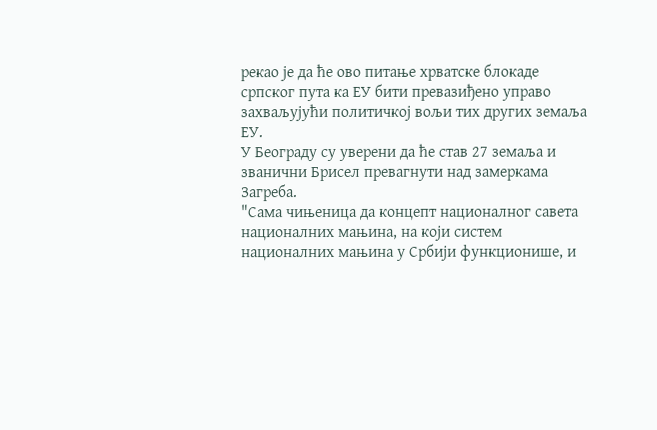рекао је да ће ово питање хрватске блокаде српског пута ка ЕУ бити превазиђено управо захваљујући политичкој вољи тих других земаља ЕУ.
У Београду су уверени да ће став 27 земаља и званични Брисел превагнути над замеркама Загреба.
"Сама чињеница да концепт националног савета националних мањина, на који систем националних мањина у Србији функционише, и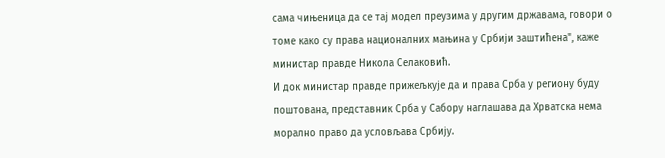сама чињеница да се тај модел преузима у другим државама, говори о томе како су права националних мањина у Србији заштићена", каже министар правде Никола Селаковић.
И док министар правде прижељкује да и права Срба у региону буду поштована, представник Срба у Сабору наглашава да Хрватска нема морално право да условљава Србију.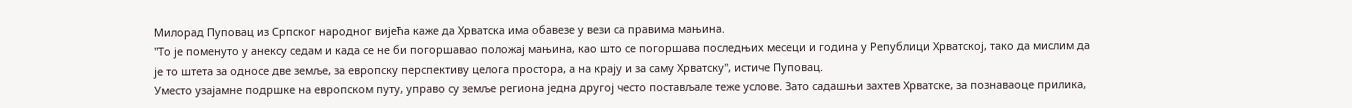Милорад Пуповац из Српског народног вијећа каже да Хрватска има обавезе у вези са правима мањина.
"То је поменуто у анексу седам и када се не би погоршавао положај мањина, као што се погоршава последњих месеци и година у Републици Хрватској, тако да мислим да је то штета за односе две земље, за европску перспективу целога простора, а на крају и за саму Хрватску", истиче Пуповац.
Уместо узајамне подршке на европском путу, управо су земље региона једна другој често постављале теже услове. Зато садашњи захтев Хрватске, за познаваоце прилика,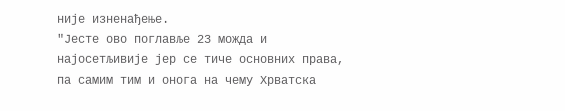није изненађење.
"Јесте ово поглавље 23 можда и најосетљивије јер се тиче основних права, па самим тим и онога на чему Хрватска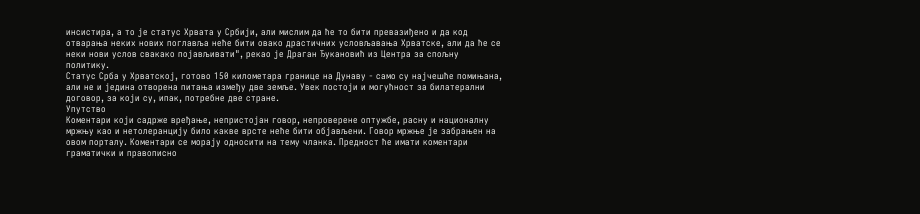инсистира, а то је статус Хрвата у Србији, али мислим да ће то бити превазиђено и да код отварања неких нових поглавља неће бити овако драстичних условљавања Хрватске, али да ће се неки нови услов свакако појављивати", рекао је Драган Ђукановић из Центра за спољну политику.
Статус Срба у Хрватској, готово 150 километара границе на Дунаву - само су најчешће помињана, али не и једина отворена питања између две земље. Увек постоји и могућност за билатерални договор, за који су, ипак, потребне две стране.
Упутство
Коментари који садрже вређање, непристојан говор, непроверене оптужбе, расну и националну мржњу као и нетолеранцију било какве врсте неће бити објављени. Говор мржње је забрањен на овом порталу. Коментари се морају односити на тему чланка. Предност ће имати коментари граматички и правописно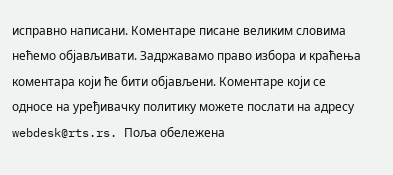исправно написани. Коментаре писане великим словима нећемо објављивати. Задржавамо право избора и краћења коментара који ће бити објављени. Коментаре који се односе на уређивачку политику можете послати на адресу webdesk@rts.rs. Поља обележена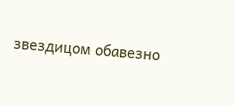звездицом обавезно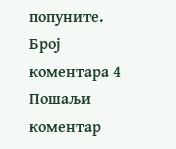попуните.
Број коментара 4
Пошаљи коментар